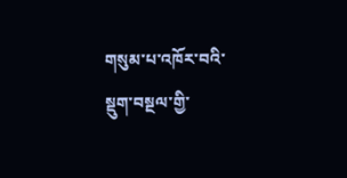གསུམ་པ་འཁོར་བའི་སྡུག་བསྔལ་གྱི་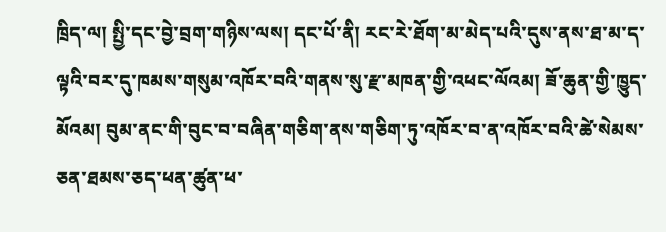ཁྲིད་ལ། སྤྱི་དང་བྱེ་བྲག་གཉིས་ལས། དང་པོ་ནི། རང་རེ་ཐོག་མ་མེད་པའི་དུས་ནས་ཐ་མ་ད་ལྟའི་བར་དུ་ཁམས་གསུམ་འཁོར་བའི་གནས་སུ་རྫ་མཁན་གྱི་འཕང་ལོའམ། ཟོ་ཆུན་གྱི་ཁྱུད་མོའམ། བུམ་ནང་གི་བུང་བ་བཞིན་གཅིག་ནས་གཅིག་ཏུ་འཁོར་བ་ན་འཁོར་བའི་ཚེ་སེམས་ཅན་ཐམས་ཅད་ཕན་ཚུན་ཕ་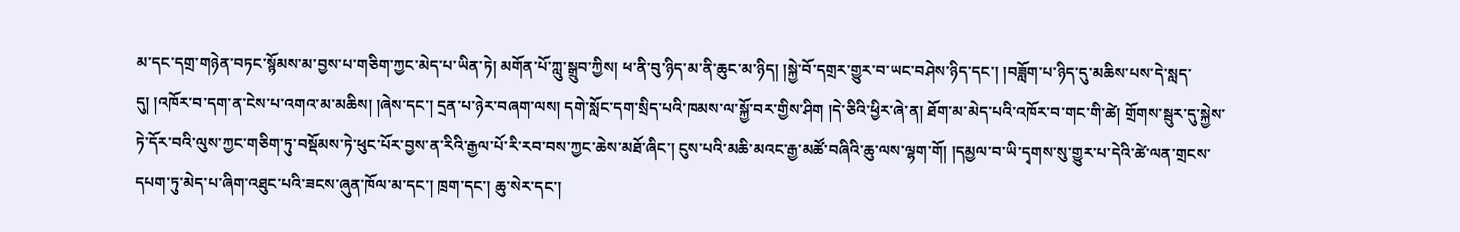མ་དང་དགྲ་གཉེན་བཏང་སྙོམས་མ་བྱས་པ་གཅིག་ཀྱང་མེད་པ་ཡིན་ཏེ། མགོན་པོ་ཀླུ་སྒྲུབ་ཀྱིས། ཕ་ནི་བུ་ཉིད་མ་ནི་ཆུང་མ་ཉིད། །སྐྱེ་བོ་དགྲར་གྱུར་བ་ཡང་བཤེས་ཉིད་དང་། །བཟློག་པ་ཉིད་དུ་མཆིས་པས་དེ་སླད་དུ། །འཁོར་བ་དག་ན་ངེས་པ་འགའ་མ་མཆིས། །ཞེས་དང་། དྲན་པ་ཉེར་བཞག་ལས། དགེ་སློང་དག་སྲིད་པའི་ཁམས་ལ་སྐྱོ་བར་གྱིས་ཤིག །དེ་ཅིའི་ཕྱིར་ཞེ་ན། ཐོག་མ་མེད་པའི་འཁོར་བ་གང་གི་ཚེ། གྲོགས་སྦུར་དུ་སྐྱེས་ཏེ་དོར་བའི་ལུས་ཀྱང་གཅིག་ཏུ་བསྡོམས་ཏེ་ཕུང་པོར་བྱས་ན་རིའི་རྒྱལ་པོ་རི་རབ་བས་ཀྱང་ཆེས་མཐོ་ཞིང་། ངུས་པའི་མཆི་མའང་རྒྱ་མཚོ་བཞིའི་ཆུ་ལས་ལྷག་གོ། །དམྱལ་བ་ཡི་དྭགས་སུ་གྱུར་པ་དེའི་ཚེ་ལན་གྲངས་དཔག་ཏུ་མེད་པ་ཞིག་འཐུང་པའི་ཟངས་ཞུན་ཁོལ་མ་དང་། ཁྲག་དང་། ཆུ་སེར་དང་།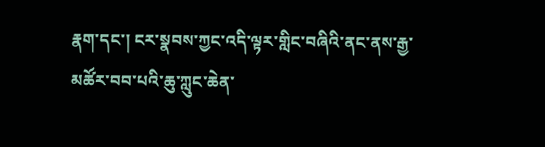རྣག་དང་། ངར་སྣབས་ཀྱང་འདི་ལྟར་གླིང་བཞིའི་ནང་ནས་རྒྱ་མཚོར་བབ་པའི་ཆུ་ཀླུང་ཆེན་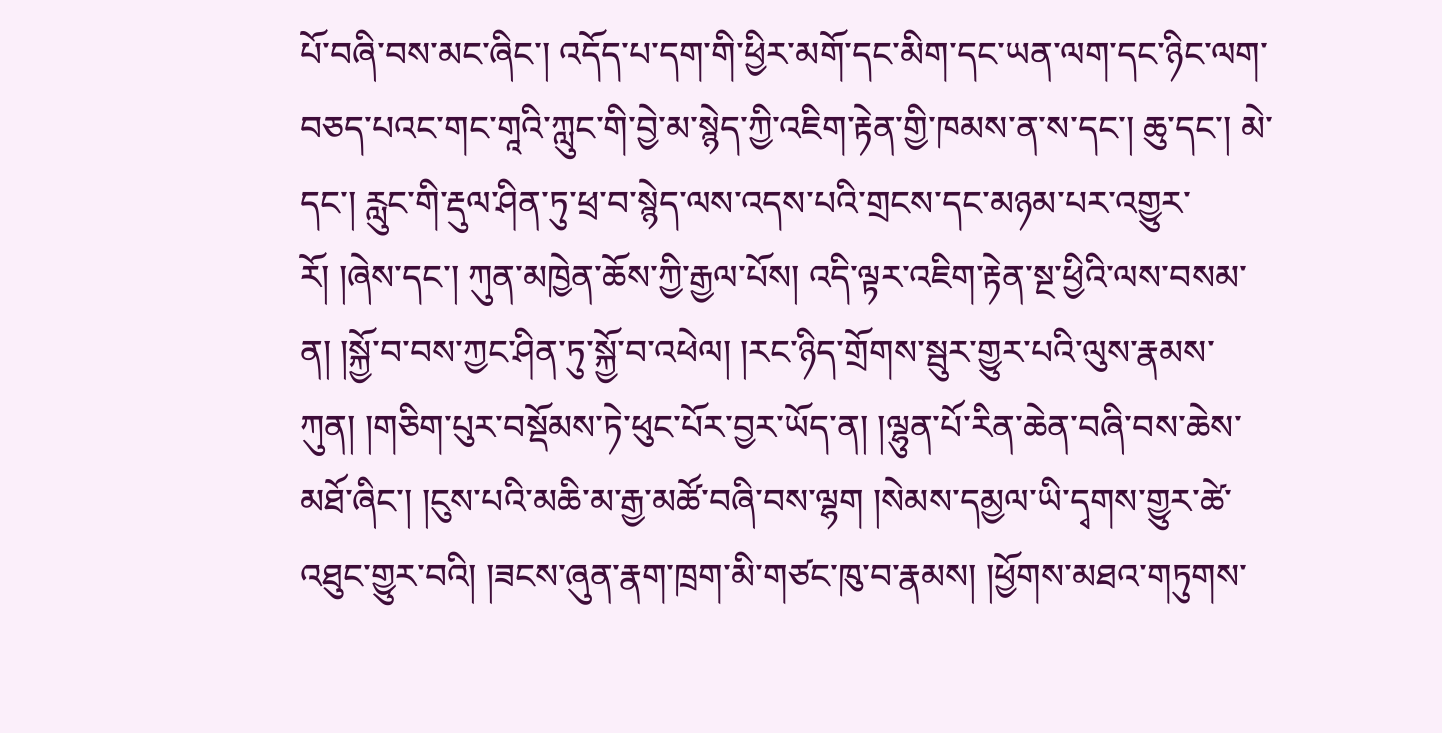པོ་བཞི་བས་མང་ཞིང་། འདོད་པ་དག་གི་ཕྱིར་མགོ་དང་མིག་དང་ཡན་ལག་དང་ཉིང་ལག་བཅད་པའང་གང་གཱའི་ཀླུང་གི་བྱེ་མ་སྙེད་ཀྱི་འཇིག་རྟེན་གྱི་ཁམས་ན་ས་དང་། ཆུ་དང་། མེ་དང་། རླུང་གི་རྡུལ་ཤིན་ཏུ་ཕྲ་བ་སྙེད་ལས་འདས་པའི་གྲངས་དང་མཉམ་པར་འགྱུར་རོ། །ཞེས་དང་། ཀུན་མཁྱེན་ཆོས་ཀྱི་རྒྱལ་པོས། འདི་ལྟར་འཇིག་རྟེན་སྔ་ཕྱིའི་ལས་བསམ་ན། །སྐྱོ་བ་བས་ཀྱང་ཤིན་ཏུ་སྐྱོ་བ་འཕེལ། །རང་ཉིད་གྲོགས་སྦུར་གྱུར་པའི་ལུས་རྣམས་ཀུན། །གཅིག་པུར་བསྡོམས་ཏེ་ཕུང་པོར་བྱར་ཡོད་ན། །ལྷུན་པོ་རིན་ཆེན་བཞི་བས་ཆེས་མཐོ་ཞིང་། །ངུས་པའི་མཆི་མ་རྒྱ་མཚོ་བཞི་བས་ལྷག །སེམས་དམྱལ་ཡི་དྭགས་གྱུར་ཚེ་འཐུང་གྱུར་བའི། །ཟངས་ཞུན་རྣག་ཁྲག་མི་གཙང་ཁུ་བ་རྣམས། །ཕྱོགས་མཐའ་གཏུགས་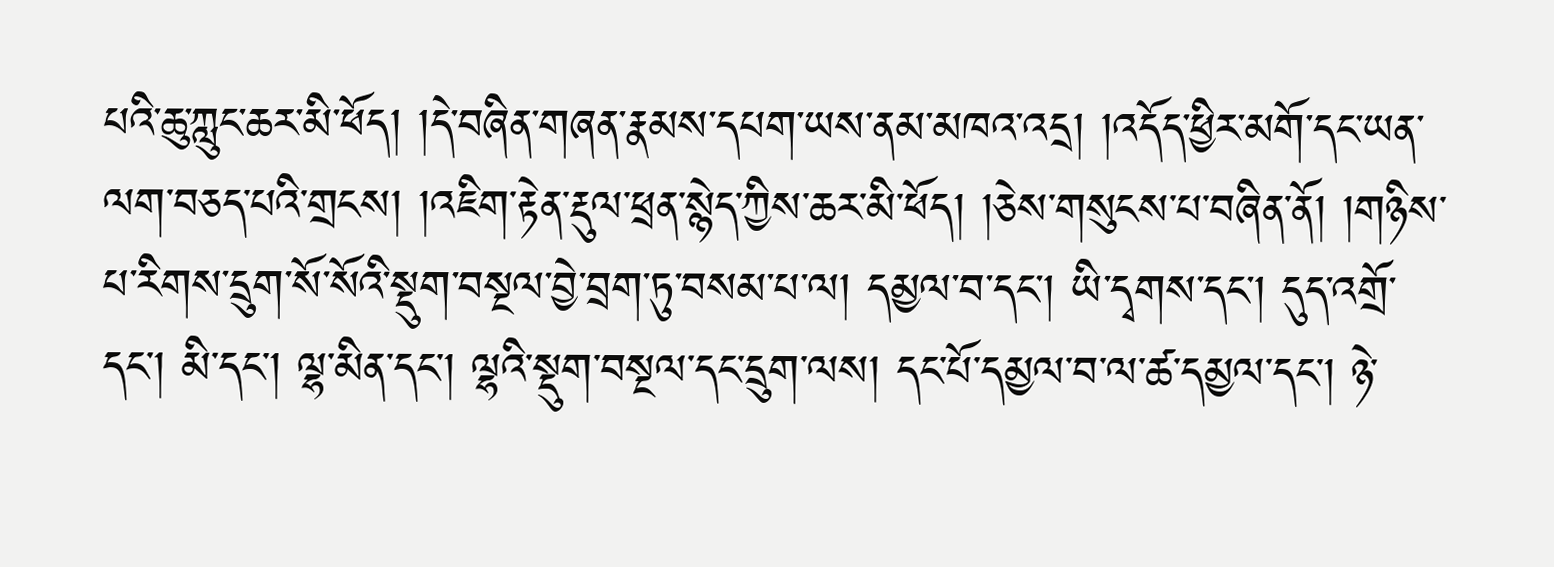པའི་ཆུ་ཀླུང་ཆར་མི་ཕོད། །དེ་བཞིན་གཞན་རྣམས་དཔག་ཡས་ནམ་མཁའ་འདྲ། །འདོད་ཕྱིར་མགོ་དང་ཡན་ལག་བཅད་པའི་གྲངས། །འཇིག་རྟེན་རྡུལ་ཕྲན་སྙེད་ཀྱིས་ཆར་མི་ཕོད། །ཅེས་གསུངས་པ་བཞིན་ནོ། །གཉིས་པ་རིགས་དྲུག་སོ་སོའི་སྡུག་བསྔལ་བྱེ་བྲག་ཏུ་བསམ་པ་ལ། དམྱལ་བ་དང་། ཡི་དྭགས་དང་། དུད་འགྲོ་དང་། མི་དང་། ལྷ་མིན་དང་། ལྷའི་སྡུག་བསྔལ་དང་དྲུག་ལས། དང་པོ་དམྱལ་བ་ལ་ཚ་དམྱལ་དང་། ཉེ་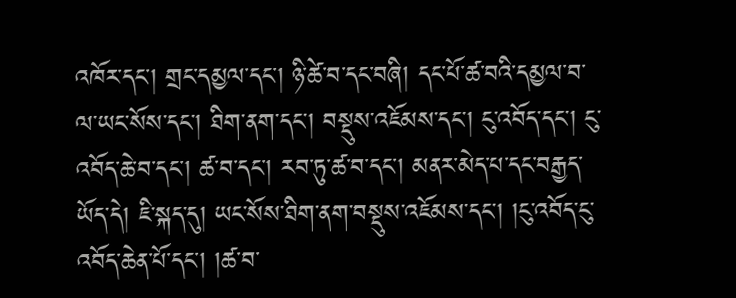འཁོར་དང་། གྲང་དམྱལ་དང་། ཉི་ཚེ་བ་དང་བཞི། དང་པོ་ཚ་བའི་དམྱལ་བ་ལ་ཡང་སོས་དང་། ཐིག་ནག་དང་། བསྡུས་འཇོམས་དང་། ངུ་འབོད་དང་། ངུ་འབོད་ཆེ་བ་དང་། ཚ་བ་དང་། རབ་ཏུ་ཚ་བ་དང་། མནར་མེད་པ་དང་བརྒྱད་ཡོད་དེ། ཇི་སྐད་དུ། ཡང་སོས་ཐིག་ནག་བསྡུས་འཇོམས་དང་། །ངུ་འབོད་ངུ་འབོད་ཆེན་པོ་དང་། །ཚ་བ་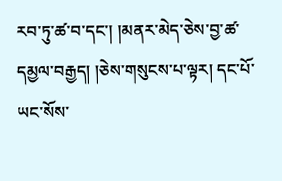རབ་ཏུ་ཚ་བ་དང་། །མནར་མེད་ཅེས་བྱ་ཚ་དམྱལ་བརྒྱད། །ཅེས་གསུངས་པ་ལྟར། དང་པོ་ཡང་སོས་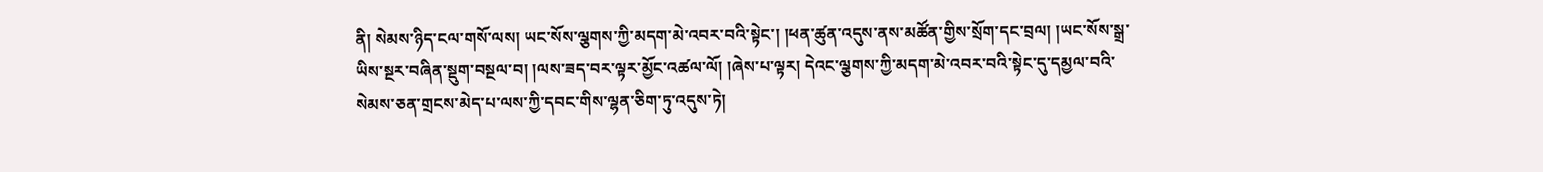ནི། སེམས་ཉིད་ངལ་གསོ་ལས། ཡང་སོས་ལྕགས་ཀྱི་མདག་མེ་འབར་བའི་སྟེང་། །ཕན་ཚུན་འདུས་ནས་མཚོན་གྱིས་སྲོག་དང་བྲལ། །ཡང་སོས་སྒྲ་ཡིས་སྔར་བཞིན་སྡུག་བསྔལ་བ། །ལས་ཟད་བར་ལྟར་མྱོང་འཚལ་ལོ། །ཞེས་པ་ལྟར། དེའང་ལྕགས་ཀྱི་མདག་མེ་འབར་བའི་སྟེང་དུ་དམྱལ་བའི་སེམས་ཅན་གྲངས་མེད་པ་ལས་ཀྱི་དབང་གིས་ལྷན་ཅིག་ཏུ་འདུས་ཏེ།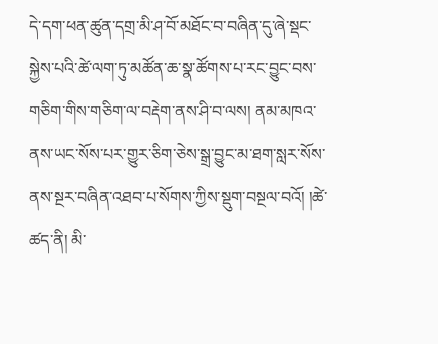དེ་དག་ཕན་ཚུན་དགྲ་མི་ཤ་བོ་མཐོང་བ་བཞིན་དུ་ཞེ་སྡང་སྐྱེས་པའི་ཚེ་ལག་ཏུ་མཚོན་ཆ་སྣ་ཚོགས་པ་རང་བྱུང་བས་གཅིག་གིས་གཅིག་ལ་བརྡེག་ནས་ཤི་བ་ལས། ནམ་མཁའ་ནས་ཡང་སོས་པར་གྱུར་ཅིག་ཅེས་སྒྲ་བྱུང་མ་ཐག་སླར་སོས་ནས་སྔར་བཞིན་འཐབ་པ་སོགས་ཀྱིས་སྡུག་བསྔལ་བའོ། །ཚེ་ཚད་ནི། མི་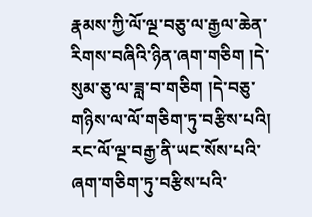རྣམས་ཀྱི་ལོ་ལྔ་བཅུ་ལ་རྒྱལ་ཆེན་རིགས་བཞིའི་ཉིན་ཞག་གཅིག །དེ་སུམ་ཅུ་ལ་ཟླ་བ་གཅིག །དེ་བཅུ་གཉིས་ལ་ལོ་གཅིག་ཏུ་བརྩིས་པའི། རང་ལོ་ལྔ་བརྒྱ་ནི་ཡང་སོས་པའི་ཞག་གཅིག་ཏུ་བརྩིས་པའི་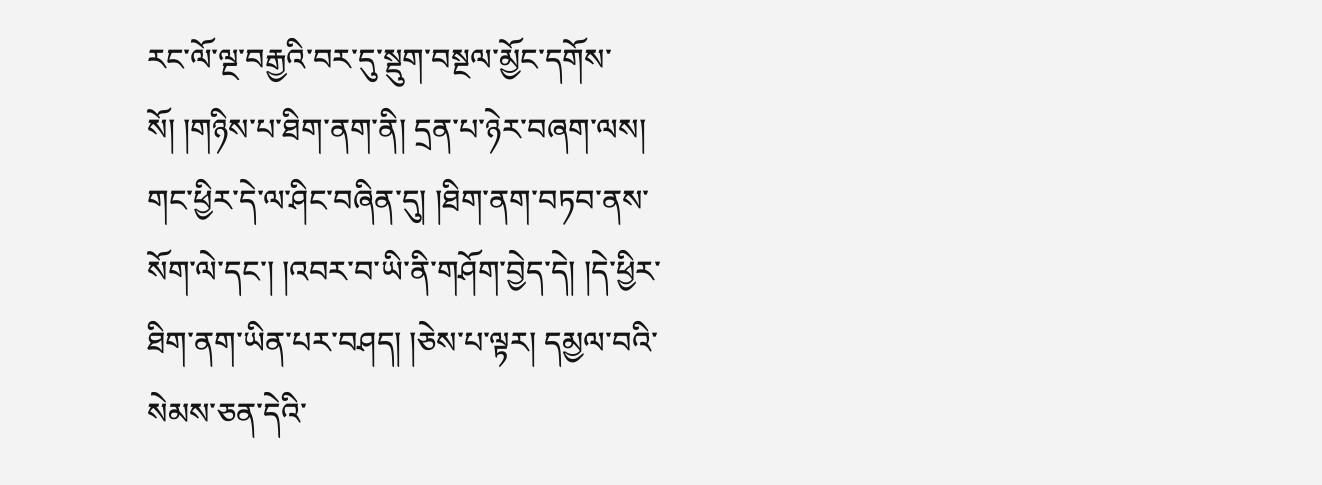རང་ལོ་ལྔ་བརྒྱའི་བར་དུ་སྡུག་བསྔལ་མྱོང་དགོས་སོ། །གཉིས་པ་ཐིག་ནག་ནི། དྲན་པ་ཉེར་བཞག་ལས། གང་ཕྱིར་དེ་ལ་ཤིང་བཞིན་དུ། །ཐིག་ནག་བཏབ་ནས་སོག་ལེ་དང་། །འབར་བ་ཡི་ནི་གཤོག་བྱེད་དེ། །དེ་ཕྱིར་ཐིག་ནག་ཡིན་པར་བཤད། །ཅེས་པ་ལྟར། དམྱལ་བའི་སེམས་ཅན་དེའི་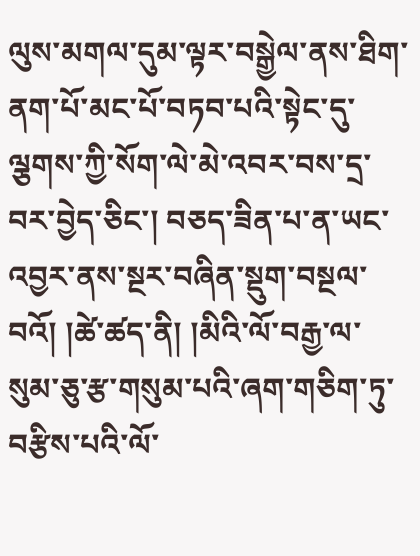ལུས་མགལ་དུམ་ལྟར་བསྒྱེལ་ནས་ཐིག་ནག་པོ་མང་པོ་བཏབ་པའི་སྟེང་དུ་ལྕགས་ཀྱི་སོག་ལེ་མེ་འབར་བས་དྲ་བར་བྱེད་ཅིང་། བཅད་ཟིན་པ་ན་ཡང་འབྱར་ནས་སྔར་བཞིན་སྡུག་བསྔལ་བའོ། །ཚེ་ཚད་ནི། །མིའི་ལོ་བརྒྱ་ལ་སུམ་ཅུ་རྩ་གསུམ་པའི་ཞག་གཅིག་ཏུ་བརྩིས་པའི་ལོ་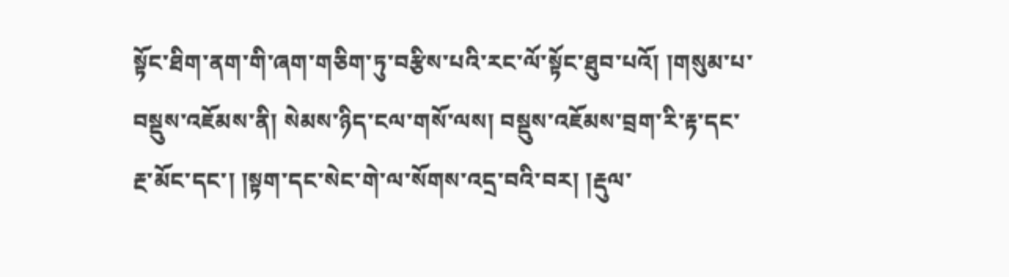སྟོང་ཐིག་ནག་གི་ཞག་གཅིག་ཏུ་བརྩིས་པའི་རང་ལོ་སྟོང་ཐུབ་པའོ། །གསུམ་པ་བསྡུས་འཇོམས་ནི། སེམས་ཉིད་ངལ་གསོ་ལས། བསྡུས་འཇོམས་བྲག་རི་རྟ་དང་རྔ་མོང་དང་། །སྟག་དང་སེང་གེ་ལ་སོགས་འདྲ་བའི་བར། །རྡུལ་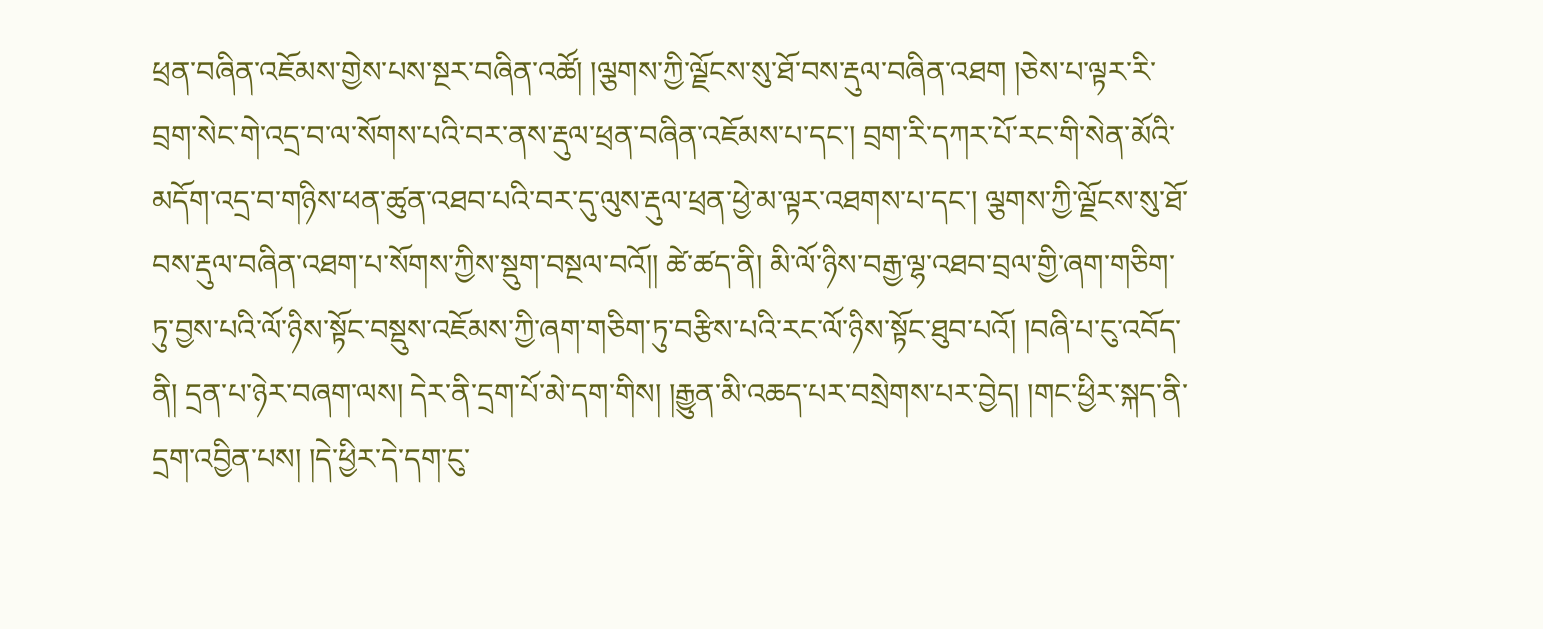ཕྲན་བཞིན་འཇོམས་གྱེས་པས་སྔར་བཞིན་འཚོ། །ལྕགས་ཀྱི་ལྗོངས་སུ་ཐོ་བས་རྡུལ་བཞིན་འཐག །ཅེས་པ་ལྟར་རི་བྲག་སེང་གེ་འདྲ་བ་ལ་སོགས་པའི་བར་ནས་རྡུལ་ཕྲན་བཞིན་འཇོམས་པ་དང་། བྲག་རི་དཀར་པོ་རང་གི་སེན་མོའི་མདོག་འདྲ་བ་གཉིས་ཕན་ཚུན་འཐབ་པའི་བར་དུ་ལུས་རྡུལ་ཕྲན་ཕྱེ་མ་ལྟར་འཐགས་པ་དང་། ལྕགས་ཀྱི་ལྗོངས་སུ་ཐོ་བས་རྡུལ་བཞིན་འཐག་པ་སོགས་ཀྱིས་སྡུག་བསྔལ་བའོ།། ཚེ་ཚད་ནི། མི་ལོ་ཉིས་བརྒྱ་ལྷ་འཐབ་བྲལ་གྱི་ཞག་གཅིག་ཏུ་བྱས་པའི་ལོ་ཉིས་སྟོང་བསྡུས་འཇོམས་ཀྱི་ཞག་གཅིག་ཏུ་བརྩིས་པའི་རང་ལོ་ཉིས་སྟོང་ཐུབ་པའོ། །བཞི་པ་ངུ་འབོད་ནི། དྲན་པ་ཉེར་བཞག་ལས། དེར་ནི་དྲག་པོ་མེ་དག་གིས། །རྒྱུན་མི་འཆད་པར་བསྲེགས་པར་བྱེད། །གང་ཕྱིར་སྐད་ནི་དྲག་འབྱིན་པས། །དེ་ཕྱིར་དེ་དག་ངུ་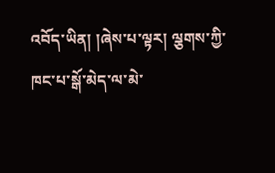འབོད་ཡིན། །ཞེས་པ་ལྟར། ལྕགས་ཀྱི་ཁང་པ་སྒོ་མེད་ལ་མེ་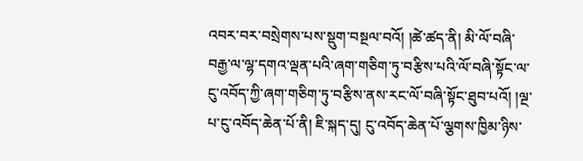འབར་བར་བསྲེགས་པས་སྡུག་བསྔལ་བའོ། །ཚེ་ཚད་ནི། མི་ལོ་བཞི་བརྒྱ་ལ་ལྷ་དགའ་ལྡན་པའི་ཞག་གཅིག་ཏུ་བརྩིས་པའི་ལོ་བཞི་སྟོང་ལ་ངུ་འབོད་ཀྱི་ཞག་གཅིག་ཏུ་བརྩིས་ནས་རང་ལོ་བཞི་སྟོང་ཐུབ་པའོ། །ལྔ་པ་ངུ་འབོད་ཆེན་པོ་ནི། ཇི་སྐད་དུ། ངུ་འབོད་ཆེན་པོ་ལྕགས་ཁྱིམ་ཉིས་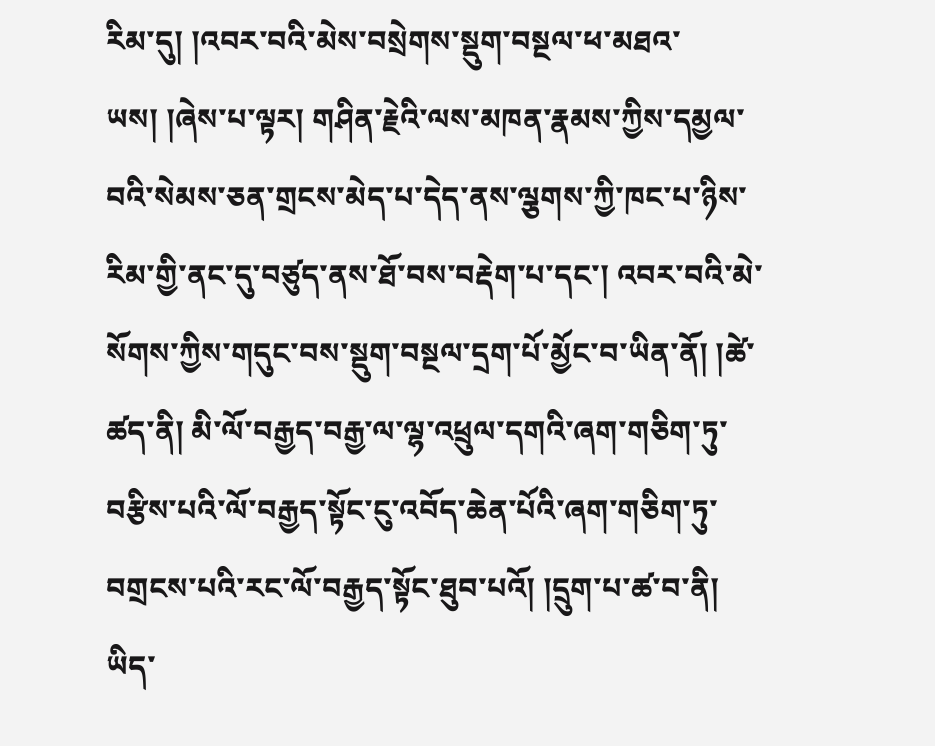རིམ་དུ། །འབར་བའི་མེས་བསྲེགས་སྡུག་བསྔལ་ཕ་མཐའ་ཡས། །ཞེས་པ་ལྟར། གཤིན་རྗེའི་ལས་མཁན་རྣམས་ཀྱིས་དམྱལ་བའི་སེམས་ཅན་གྲངས་མེད་པ་དེད་ནས་ལྕགས་ཀྱི་ཁང་པ་ཉིས་རིམ་གྱི་ནང་དུ་བཙུད་ནས་ཐོ་བས་བརྡེག་པ་དང་། འབར་བའི་མེ་སོགས་ཀྱིས་གདུང་བས་སྡུག་བསྔལ་དྲག་པོ་མྱོང་བ་ཡིན་ནོ། །ཚེ་ཚད་ནི། མི་ལོ་བརྒྱད་བརྒྱ་ལ་ལྷ་འཕྲུལ་དགའི་ཞག་གཅིག་ཏུ་བརྩིས་པའི་ལོ་བརྒྱད་སྟོང་ངུ་འབོད་ཆེན་པོའི་ཞག་གཅིག་ཏུ་བགྲངས་པའི་རང་ལོ་བརྒྱད་སྟོང་ཐུབ་པའོ། །དྲུག་པ་ཚ་བ་ནི། ཡིད་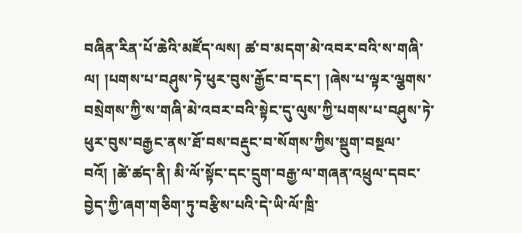བཞིན་རིན་པོ་ཆེའི་མཛོད་ལས། ཚ་བ་མདག་མེ་འབར་བའི་ས་གཞི་ལ། །པགས་པ་བཤུས་ཏེ་ཕུར་བུས་རྒྱོང་བ་དང་། །ཞེས་པ་ལྟར་ལྕགས་བསྲེགས་ཀྱི་ས་གཞི་མེ་འབར་བའི་སྟེང་དུ་ལུས་ཀྱི་པགས་པ་བཤུས་ཏེ་ཕུར་བུས་བརྒྱང་ནས་ཐོ་བས་བརྡུང་བ་སོགས་ཀྱིས་སྡུག་བསྔལ་བའོ། །ཚེ་ཚད་ནི། མི་ལོ་སྟོང་དང་དྲུག་བརྒྱ་ལ་གཞན་འཕྲུལ་དབང་བྱེད་ཀྱི་ཞག་གཅིག་ཏུ་བརྩིས་པའི་དེ་ཡི་ལོ་ཁྲི་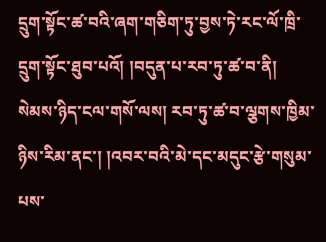དྲུག་སྟོང་ཚ་བའི་ཞག་གཅིག་ཏུ་བྱས་ཏེ་རང་ལོ་ཁྲི་དྲུག་སྟོང་ཐུབ་པའོ། །བདུན་པ་རབ་ཏུ་ཚ་བ་ནི། སེམས་ཉིད་ངལ་གསོ་ལས། རབ་ཏུ་ཚ་བ་ལྕགས་ཁྱིམ་ཉིས་རིམ་ནང་། །འབར་བའི་མེ་དང་མདུང་རྩེ་གསུམ་པས་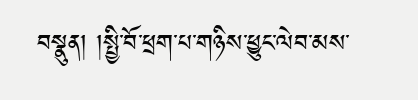བསྣུན། །སྤྱི་བོ་ཕྲག་པ་གཉིས་ཕྱུང་ལེབ་མས་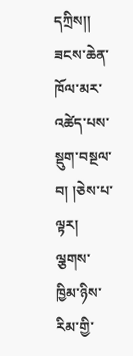དཀྲིས།། ཟངས་ཆེན་ཁོལ་མར་འཚེད་པས་སྡུག་བསྔལ་བ། །ཅེས་པ་ལྟར། ལྕགས་ཁྱིམ་ཉིས་རིམ་གྱི་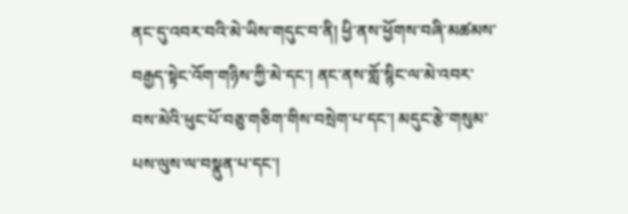ནང་དུ་འབར་བའི་མེ་ཡིས་གདུང་བ་ནི། ཕྱི་ནས་ཕྱོགས་བཞི་མཚམས་བརྒྱད་སྟེང་འོག་གཉིས་ཀྱི་མེ་དང་། ནང་ནས་གློ་སྙིང་ལ་མེ་འབར་བས་མེའི་ཕུང་པོ་བཅུ་གཅིག་གིས་བསྲེག་པ་དང་། མདུང་རྩེ་གསུམ་པས་ལུས་ལ་བསྣུན་པ་དང་།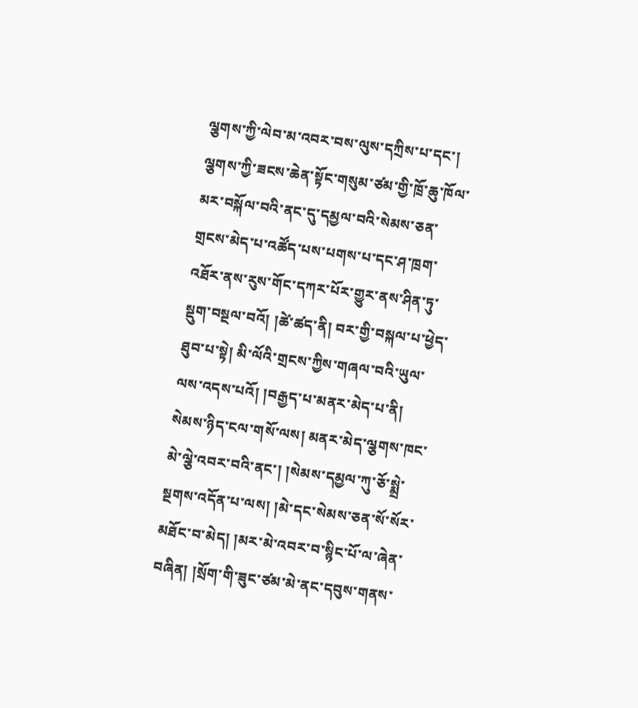ལྕགས་ཀྱི་ལེབ་མ་འབར་བས་ལུས་དཀྲིས་པ་དང་། ལྕགས་ཀྱི་ཟངས་ཆེན་སྟོང་གསུམ་ཙམ་གྱི་ཁྲོ་ཆུ་ཁོལ་མར་བསྐོལ་བའི་ནང་དུ་དམྱལ་བའི་སེམས་ཅན་གྲངས་མེད་པ་འཚོད་པས་པགས་པ་དང་ཤ་ཁྲག་འཐོར་ནས་རུས་གོང་དཀར་པོར་གྱུར་ནས་ཤིན་ཏུ་སྡུག་བསྔལ་བའོ། །ཚེ་ཚད་ནི། བར་གྱི་བསྐལ་པ་ཕྱེད་ཐུབ་པ་སྟེ། མི་ལོའི་གྲངས་ཀྱིས་གཞལ་བའི་ཡུལ་ལས་འདས་པའོ། །བརྒྱད་པ་མནར་མེད་པ་ནི། སེམས་ཉིད་ངལ་གསོ་ལས། མནར་མེད་ལྕགས་ཁང་མེ་ལྕེ་འབར་བའི་ནང་། །སེམས་དམྱལ་ཀུ་ཅོ་སྨྲེ་སྔགས་འདོན་པ་ལས། །མེ་དང་སེམས་ཅན་སོ་སོར་མཐོང་བ་མེད། །མར་མེ་འབར་བ་སྙིང་པོ་ལ་ཞེན་བཞིན། །སྲོག་གི་ཟུང་ཙམ་མེ་ནང་དབུས་གནས་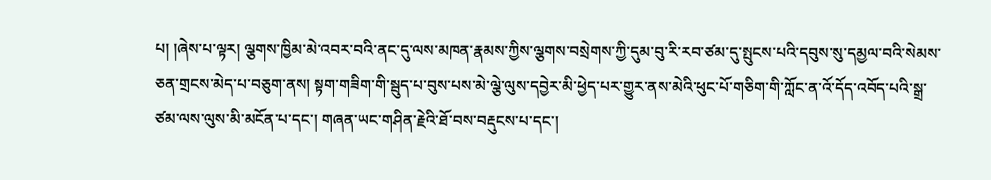པ། །ཞེས་པ་ལྟར། ལྕགས་ཁྱིམ་མེ་འབར་བའི་ནང་དུ་ལས་མཁན་རྣམས་ཀྱིས་ལྕགས་བསྲེགས་ཀྱི་དུམ་བུ་རི་རབ་ཙམ་དུ་སྤུངས་པའི་དབུས་སུ་དམྱལ་བའི་སེམས་ཅན་གྲངས་མེད་པ་བཅུག་ནས། སྟག་གཟིག་གི་སྦུད་པ་བུས་པས་མེ་ལྕེ་ལུས་དབྱེར་མི་ཕྱེད་པར་གྱུར་ནས་མེའི་ཕུང་པོ་གཅིག་གི་ཀློང་ན་འོ་དོད་འབོད་པའི་སྒྲ་ཙམ་ལས་ལུས་མི་མངོན་པ་དང་། གཞན་ཡང་གཤིན་རྗེའི་ཐོ་བས་བརྡུངས་པ་དང་།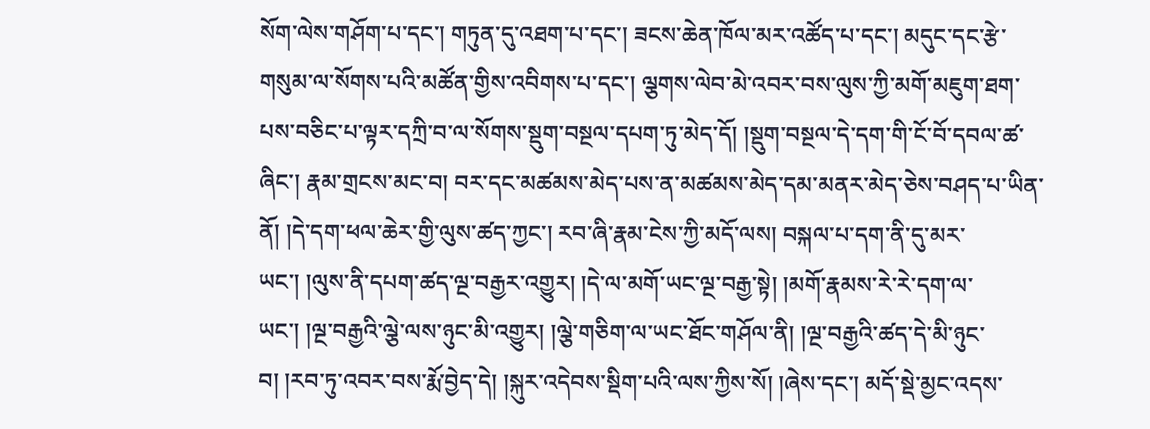སོག་ལེས་གཤོག་པ་དང་། གཏུན་དུ་འཐག་པ་དང་། ཟངས་ཆེན་ཁོལ་མར་འཚོད་པ་དང་། མདུང་དང་རྩེ་གསུམ་ལ་སོགས་པའི་མཚོན་གྱིས་འབིགས་པ་དང་། ལྕགས་ལེབ་མེ་འབར་བས་ལུས་ཀྱི་མགོ་མཇུག་ཐག་པས་བཅིང་པ་ལྟར་དཀྲི་བ་ལ་སོགས་སྡུག་བསྔལ་དཔག་ཏུ་མེད་དོ། །སྡུག་བསྔལ་དེ་དག་གི་ངོ་བོ་དབལ་ཚ་ཞིང་། རྣམ་གྲངས་མང་བ། བར་དང་མཚམས་མེད་པས་ན་མཚམས་མེད་དམ་མནར་མེད་ཅེས་བཤད་པ་ཡིན་ནོ། །དེ་དག་ཕལ་ཆེར་གྱི་ལུས་ཚད་ཀྱང་། རབ་ཞི་རྣམ་ངེས་ཀྱི་མདོ་ལས། བསྐལ་པ་དག་ནི་དུ་མར་ཡང་། །ལུས་ནི་དཔག་ཚད་ལྔ་བརྒྱར་འགྱུར། །དེ་ལ་མགོ་ཡང་ལྔ་བརྒྱ་སྟེ། །མགོ་རྣམས་རེ་རེ་དག་ལ་ཡང་། །ལྔ་བརྒྱའི་ལྕེ་ལས་ཉུང་མི་འགྱུར། །ལྕེ་གཅིག་ལ་ཡང་ཐོང་གཤོལ་ནི། །ལྔ་བརྒྱའི་ཚད་དེ་མི་ཉུང་བ། །རབ་ཏུ་འབར་བས་རྨོ་བྱེད་དེ། །སྐུར་འདེབས་སྡིག་པའི་ལས་ཀྱིས་སོ། །ཞེས་དང་། མདོ་སྡེ་མྱང་འདས་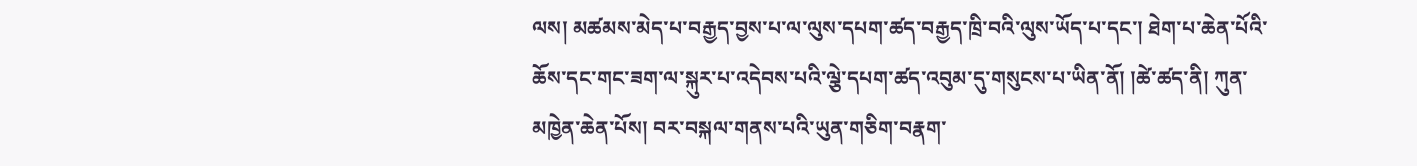ལས། མཚམས་མེད་པ་བརྒྱད་བྱས་པ་ལ་ལུས་དཔག་ཚད་བརྒྱད་ཁྲི་བའི་ལུས་ཡོད་པ་དང་། ཐེག་པ་ཆེན་པོའི་ཆོས་དང་གང་ཟག་ལ་སྐུར་པ་འདེབས་པའི་ལྕེ་དཔག་ཚད་འབུམ་དུ་གསུངས་པ་ཡིན་ནོ། །ཚེ་ཚད་ནི། ཀུན་མཁྱེན་ཆེན་པོས། བར་བསྐལ་གནས་པའི་ཡུན་གཅིག་བརྣག་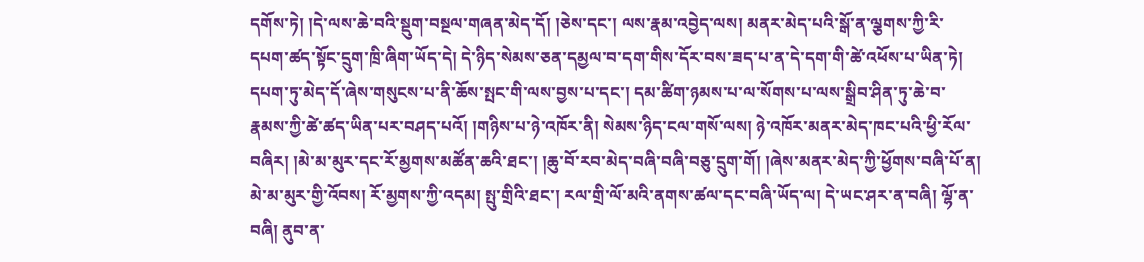དགོས་ཏེ། །དེ་ལས་ཆེ་བའི་སྡུག་བསྔལ་གཞན་མེད་དོ། །ཅེས་དང་། ལས་རྣམ་འབྱེད་ལས། མནར་མེད་པའི་སྒོ་ན་ལྕགས་ཀྱི་རི་དཔག་ཚད་སྟོང་དྲུག་ཁྲི་ཞིག་ཡོད་དེ། དེ་ཉིད་སེམས་ཅན་དམྱལ་བ་དག་གིས་དོར་བས་ཟད་པ་ན་དེ་དག་གི་ཚེ་འཕོས་པ་ཡིན་ཏེ། དཔག་ཏུ་མེད་དོ་ཞེས་གསུངས་པ་ནི་ཆོས་སྤང་གི་ལས་བྱས་པ་དང་། དམ་ཚིག་ཉམས་པ་ལ་སོགས་པ་ལས་སྒྲིབ་ཤིན་ཏུ་ཆེ་བ་རྣམས་ཀྱི་ཚེ་ཚད་ཡིན་པར་བཤད་པའོ། །གཉིས་པ་ཉེ་འཁོར་ནི། སེམས་ཉིད་ངལ་གསོ་ལས། ཉེ་འཁོར་མནར་མེད་ཁང་པའི་ཕྱི་རོལ་བཞིར། །མེ་མ་མུར་དང་རོ་མྱགས་མཚོན་ཆའི་ཐང་། །ཆུ་བོ་རབ་མེད་བཞི་བཞི་བཅུ་དྲུག་གོ། །ཞེས་མནར་མེད་ཀྱི་ཕྱོགས་བཞི་པོ་ན། མེ་མ་མུར་གྱི་འོབས། རོ་མྱགས་ཀྱི་འདམ། སྤུ་གྲིའི་ཐང་། རལ་གྲི་ལོ་མའི་ནགས་ཚལ་དང་བཞི་ཡོད་ལ། དེ་ཡང་ཤར་ན་བཞི། ལྷོ་ན་བཞི། ནུབ་ན་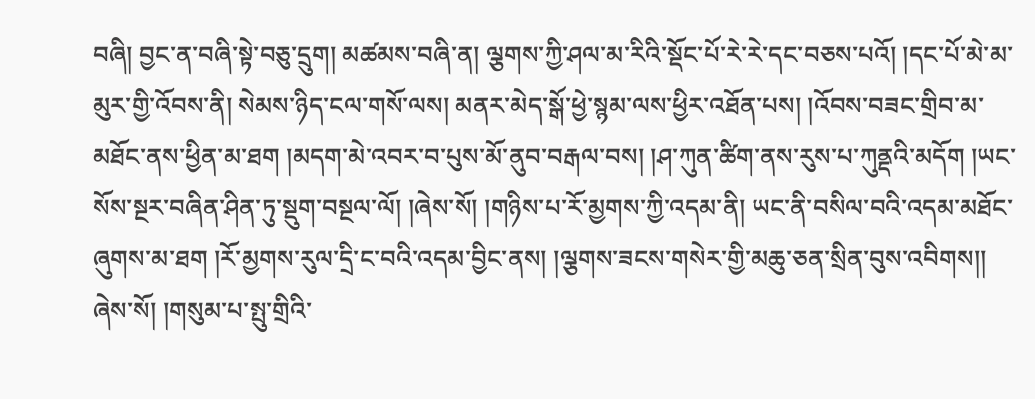བཞི། བྱང་ན་བཞི་སྟེ་བཅུ་དྲུག། མཚམས་བཞི་ན། ལྕགས་ཀྱི་ཤལ་མ་རིའི་སྡོང་པོ་རེ་རེ་དང་བཅས་པའོ། །དང་པོ་མེ་མ་མུར་གྱི་འོབས་ནི། སེམས་ཉིད་ངལ་གསོ་ལས། མནར་མེད་སྒོ་ཕྱེ་སྙམ་ལས་ཕྱིར་འཐོན་པས། །འོབས་བཟང་གྲིབ་མ་མཐོང་ནས་ཕྱིན་མ་ཐག །མདག་མེ་འབར་བ་པུས་མོ་ནུབ་བརྒལ་བས། །ཤ་ཀུན་ཚིག་ནས་རུས་པ་ཀུནྡའི་མདོག །ཡང་སོས་སྔར་བཞིན་ཤིན་ཏུ་སྡུག་བསྔལ་ལོ། །ཞེས་སོ། །གཉིས་པ་རོ་མྱགས་ཀྱི་འདམ་ནི། ཡང་ནི་བསིལ་བའི་འདམ་མཐོང་ཞུགས་མ་ཐག །རོ་མྱགས་རུལ་དྲི་ང་བའི་འདམ་བྱིང་ནས། །ལྕགས་ཟངས་གསེར་གྱི་མཆུ་ཅན་སྲིན་བུས་འབིགས།། ཞེས་སོ། །གསུམ་པ་སྤུ་གྲིའི་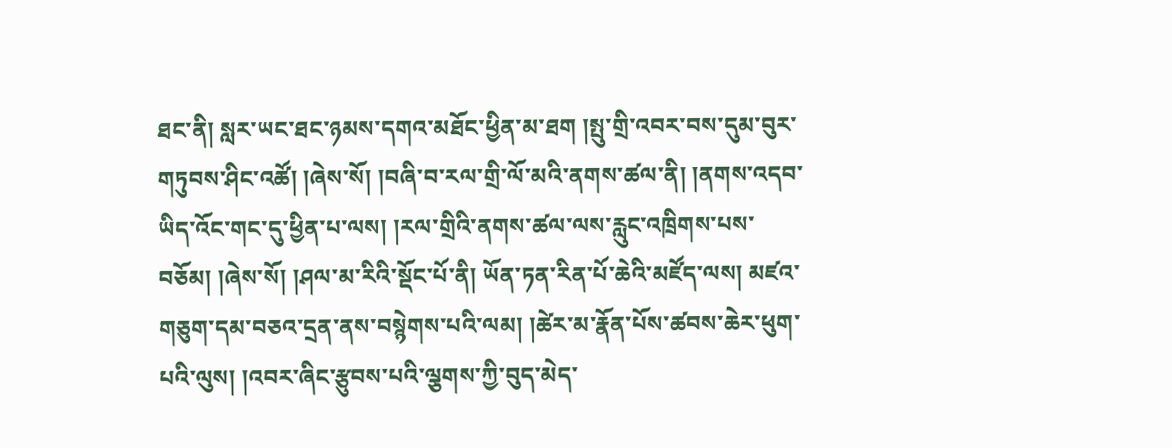ཐང་ནི། སླར་ཡང་ཐང་ཉམས་དགའ་མཐོང་ཕྱིན་མ་ཐག །སྤུ་གྲི་འབར་བས་དུམ་བུར་གཏུབས་ཤིང་འཚོ། །ཞེས་སོ། །བཞི་བ་རལ་གྲི་ལོ་མའི་ནགས་ཚལ་ནི། །ནགས་འདབ་ཡིད་འོང་གང་དུ་ཕྱིན་པ་ལས། །རལ་གྲིའི་ནགས་ཚལ་ལས་རླུང་འཁྲིགས་པས་བཅོམ། །ཞེས་སོ། །ཤལ་མ་རིའི་སྡོང་པོ་ནི། ཡོན་ཏན་རིན་པོ་ཆེའི་མཛོད་ལས། མཛའ་གཅུག་དམ་བཅའ་དྲན་ནས་བསྙེགས་པའི་ལམ། །ཚེར་མ་རྣོན་པོས་ཚབས་ཆེར་ཕུག་པའི་ལུས། །འབར་ཞིང་རྩུབས་པའི་ལྕགས་ཀྱི་བུད་མེད་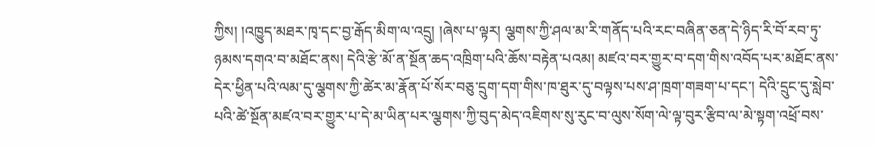ཀྱིས། །འཁྱུད་མཐར་ཁྭ་དང་བྱ་རྒོད་མིག་ལ་འདྲུ། །ཞེས་པ་ལྟར། ལྕགས་ཀྱི་ཤལ་མ་རི་གནོད་པའི་རང་བཞིན་ཅན་དེ་ཉིད་རི་བོ་རབ་ཏུ་ཉམས་དགའ་བ་མཐོང་ནས། དེའི་རྩེ་མོ་ན་སྔོན་ཆད་འཁྲིག་པའི་ཆོས་བརྟེན་པའམ། མཛའ་བར་གྱུར་བ་དག་གིས་འབོད་པར་མཐོང་ནས་དེར་ཕྱིན་པའི་ལམ་དུ་ལྕགས་ཀྱི་ཚེར་མ་རྣོན་པོ་སོར་བཅུ་དྲུག་དག་གིས་ཁ་ཐུར་དུ་བལྟས་པས་ཤ་ཁྲག་གཟག་པ་དང་། དེའི་དྲུང་དུ་སླེབ་པའི་ཚེ་སྔོན་མཛའ་བར་གྱུར་པ་དེ་མ་ཡིན་པར་ལྕགས་ཀྱི་བུད་མེད་འཇིགས་སུ་རུང་བ་ལུས་སོག་ལེ་ལྟ་བུར་རྩིབ་ལ་མེ་སྟག་འཕྲོ་བས་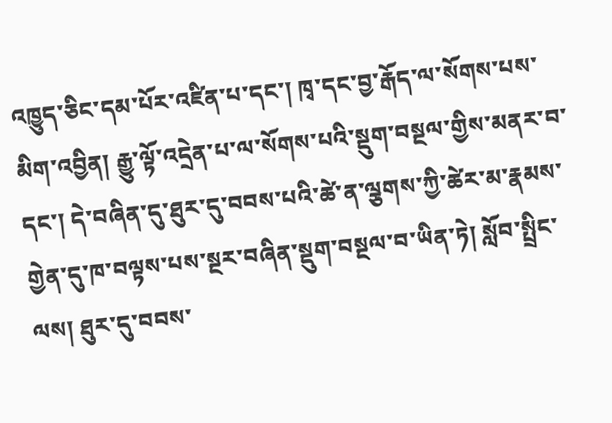འཁྱུད་ཅིང་དམ་པོར་འཛིན་པ་དང་། ཁྭ་དང་བྱ་རྒོད་ལ་སོགས་པས་མིག་འབྱིན། རྒྱུ་ལྟོ་འདྲེན་པ་ལ་སོགས་པའི་སྡུག་བསྔལ་གྱིས་མནར་བ་དང་། དེ་བཞིན་དུ་ཐུར་དུ་བབས་པའི་ཚེ་ན་ལྕགས་ཀྱི་ཚེར་མ་རྣམས་གྱེན་དུ་ཁ་བལྟས་པས་སྔར་བཞིན་སྡུག་བསྔལ་བ་ཡིན་ཏེ། སློབ་སྤྲིང་ལས། ཐུར་དུ་བབས་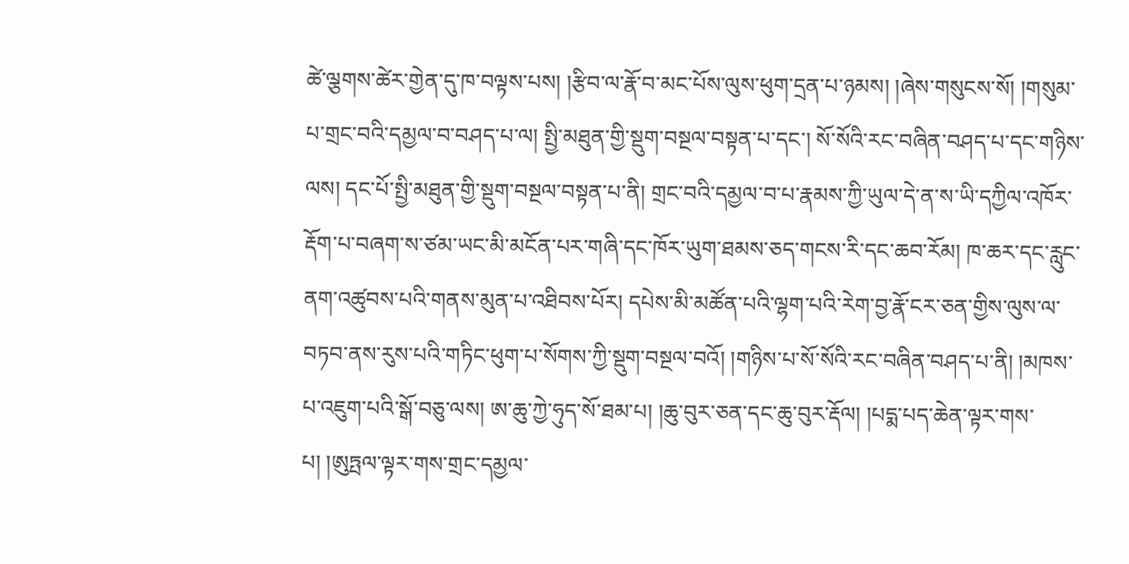ཚེ་ལྕགས་ཚེར་གྱེན་དུ་ཁ་བལྟས་པས། །རྩིབ་ལ་རྣོ་བ་མང་པོས་ལུས་ཕུག་དྲན་པ་ཉམས། །ཞེས་གསུངས་སོ། །གསུམ་པ་གྲང་བའི་དམྱལ་བ་བཤད་པ་ལ། སྤྱི་མཐུན་གྱི་སྡུག་བསྔལ་བསྟན་པ་དང་། སོ་སོའི་རང་བཞིན་བཤད་པ་དང་གཉིས་ལས། དང་པོ་སྤྱི་མཐུན་གྱི་སྡུག་བསྔལ་བསྟན་པ་ནི། གྲང་བའི་དམྱལ་བ་པ་རྣམས་ཀྱི་ཡུལ་དེ་ན་ས་ཡི་དཀྱིལ་འཁོར་རྡོག་པ་བཞག་ས་ཙམ་ཡང་མི་མངོན་པར་གཞི་དང་ཁོར་ཡུག་ཐམས་ཅད་གངས་རི་དང་ཆབ་རོམ། ཁ་ཆར་དང་རླུང་ནག་འཚུབས་པའི་གནས་མུན་པ་འཐིབས་པོར། དཔེས་མི་མཚོན་པའི་ལྷག་པའི་རེག་བྱ་རྣོ་ངར་ཅན་གྱིས་ལུས་ལ་བཏབ་ནས་རུས་པའི་གཏིང་ཕུག་པ་སོགས་ཀྱི་སྡུག་བསྔལ་བའོ། །གཉིས་པ་སོ་སོའི་རང་བཞིན་བཤད་པ་ནི། །མཁས་པ་འཇུག་པའི་སྒོ་བཅུ་ལས། ཨ་ཆུ་ཀྱེ་ཧུད་སོ་ཐམ་པ། །ཆུ་བུར་ཅན་དང་ཆུ་བུར་རྡོལ། །པདྨ་པད་ཆེན་ལྟར་གས་པ། །ཨུཏྤལ་ལྟར་གས་གྲང་དམྱལ་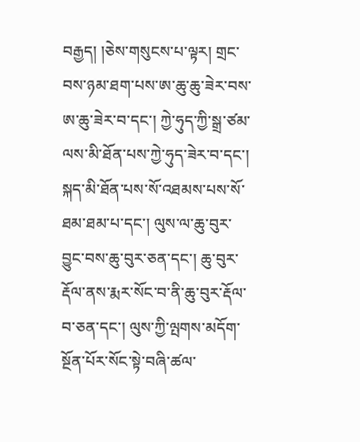བརྒྱད། །ཅེས་གསུངས་པ་ལྟར། གྲང་བས་ཉམ་ཐག་པས་ཨ་ཆུ་ཆུ་ཟེར་བས་ཨ་ཆུ་ཟེར་བ་དང་། ཀྱེ་ཧུད་ཀྱི་སྒྲ་ཙམ་ལས་མི་ཐོན་པས་ཀྱེ་ཧུད་ཟེར་བ་དང་། སྐད་མི་ཐོན་པས་སོ་འཐམས་པས་སོ་ཐམ་ཐམ་པ་དང་། ལུས་ལ་ཆུ་བུར་བྱུང་བས་ཆུ་བུར་ཅན་དང་། ཆུ་བུར་རྡོལ་ནས་རྨར་སོང་བ་ནི་ཆུ་བུར་རྡོལ་བ་ཅན་དང་། ལུས་ཀྱི་ལྤགས་མདོག་སྔོན་པོར་སོང་སྟེ་བཞི་ཚལ་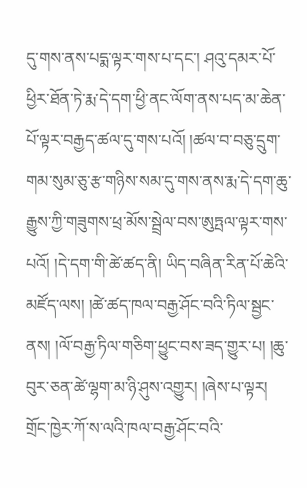དུ་གས་ནས་པདྨ་ལྟར་གས་པ་དང་། ཤའུ་དམར་པོ་ཕྱིར་ཐོན་ཏེ་རྨ་དེ་དག་ཕྱི་ནང་ལོག་ནས་པད་མ་ཆེན་པོ་ལྟར་བརྒྱད་ཚལ་དུ་གས་པའོ། །ཚལ་བ་བཅུ་དྲུག་གམ་སུམ་ཅུ་རྩ་གཉིས་སམ་དུ་གས་ནས་རྨ་དེ་དག་ཆུ་རྒྱུས་ཀྱི་གཟུགས་ཕྲ་མོས་སྦྲེལ་བས་ཨུཏྤལ་ལྟར་གས་པའོ། །དེ་དག་གི་ཚེ་ཚད་ནི། ཡིད་བཞིན་རིན་པོ་ཆེའི་མཛོད་ལས། །ཚེ་ཚད་ཁལ་བརྒྱ་ཤོང་བའི་ཏིལ་སྦྱང་ནས། །ལོ་བརྒྱ་ཏིལ་གཅིག་ཕྱུང་བས་ཟད་གྱུར་པ། །ཆུ་བུར་ཅན་ཚེ་ལྷག་མ་ཉི་ཤུས་འགྱུར། །ཞེས་པ་ལྟར། གྲོང་ཁྱེར་ཀོ་ས་ལའི་ཁལ་བརྒྱ་ཤོང་བའི་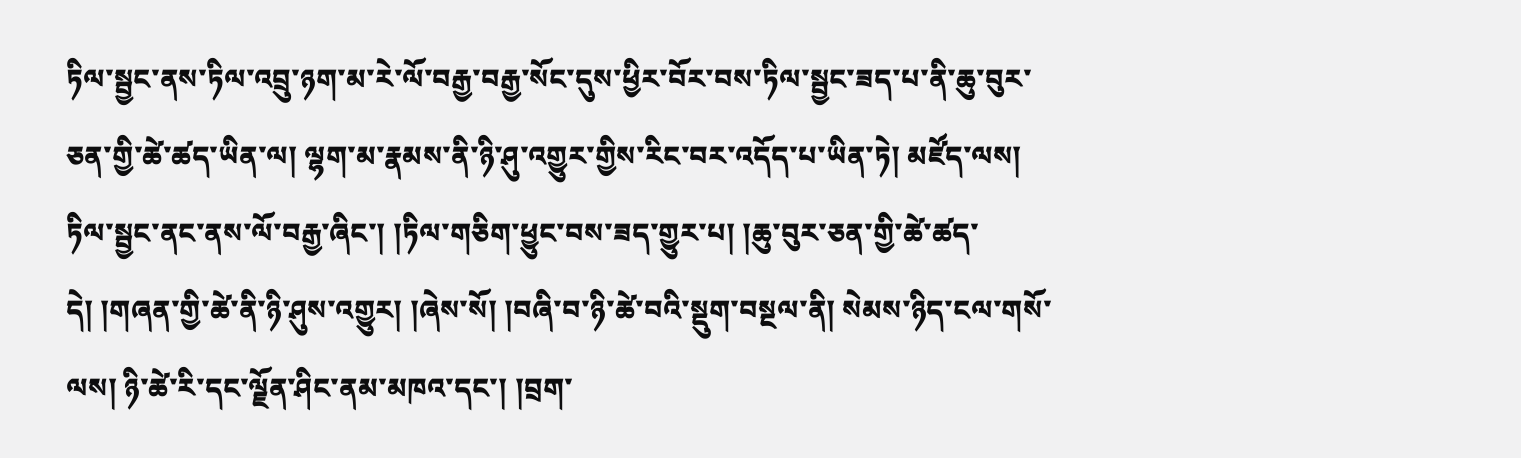ཏིལ་སྦྱང་ནས་ཏིལ་འབྲུ་ཉག་མ་རེ་ལོ་བརྒྱ་བརྒྱ་སོང་དུས་ཕྱིར་བོར་བས་ཏིལ་སྦྱང་ཟད་པ་ནི་ཆུ་བུར་ཅན་གྱི་ཚེ་ཚད་ཡིན་ལ། ལྷག་མ་རྣམས་ནི་ཉི་ཤུ་འགྱུར་གྱིས་རིང་བར་འདོད་པ་ཡིན་ཏེ། མཛོད་ལས། ཏིལ་སྦྱང་ནང་ནས་ལོ་བརྒྱ་ཞིང་། །ཏིལ་གཅིག་ཕྱུང་བས་ཟད་གྱུར་པ། །ཆུ་བུར་ཅན་གྱི་ཚེ་ཚད་དེ། །གཞན་གྱི་ཚེ་ནི་ཉི་ཤུས་འགྱུར། །ཞེས་སོ། །བཞི་བ་ཉི་ཚེ་བའི་སྡུག་བསྔལ་ནི། སེམས་ཉིད་ངལ་གསོ་ལས། ཉི་ཚེ་རི་དང་ལྗོན་ཤིང་ནམ་མཁའ་དང་། །བྲག་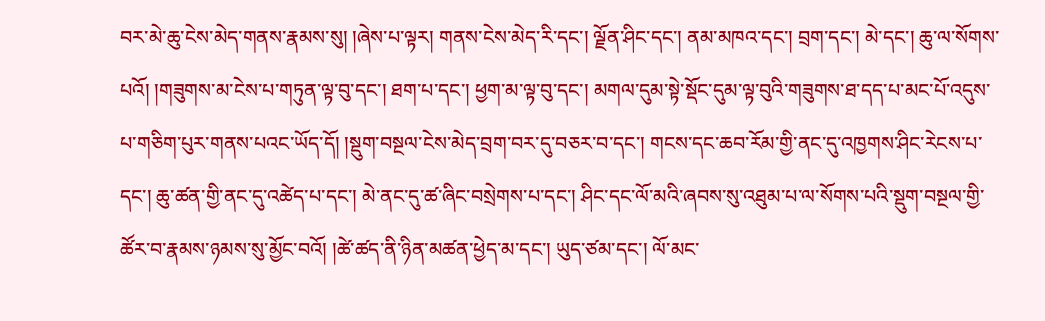བར་མེ་ཆུ་ངེས་མེད་གནས་རྣམས་སུ། །ཞེས་པ་ལྟར། གནས་ངེས་མེད་རི་དང་། ལྗོན་ཤིང་དང་། ནམ་མཁའ་དང་། བྲག་དང་། མེ་དང་། ཆུ་ལ་སོགས་པའོ། །གཟུགས་མ་ངེས་པ་གཏུན་ལྟ་བུ་དང་། ཐག་པ་དང་། ཕྱག་མ་ལྟ་བུ་དང་། མགལ་དུམ་སྟེ་སྡོང་དུམ་ལྟ་བུའི་གཟུགས་ཐ་དད་པ་མང་པོ་འདུས་པ་གཅིག་པུར་གནས་པའང་ཡོད་དོ། །སྡུག་བསྔལ་ངེས་མེད་བྲག་བར་དུ་བཅར་བ་དང་། གངས་དང་ཆབ་རོམ་གྱི་ནང་དུ་འཁྱགས་ཤིང་རེངས་པ་དང་། ཆུ་ཚན་གྱི་ནང་དུ་འཚེད་པ་དང་། མེ་ནང་དུ་ཚ་ཞིང་བསྲེགས་པ་དང་། ཤིང་དང་ལོ་མའི་ཞབས་སུ་འཐུམ་པ་ལ་སོགས་པའི་སྡུག་བསྔལ་གྱི་ཚོར་བ་རྣམས་ཉམས་སུ་མྱོང་བའོ། །ཚེ་ཚད་ནི་ཉིན་མཚན་ཕྱེད་མ་དང་། ཡུད་ཙམ་དང་། ལོ་མང་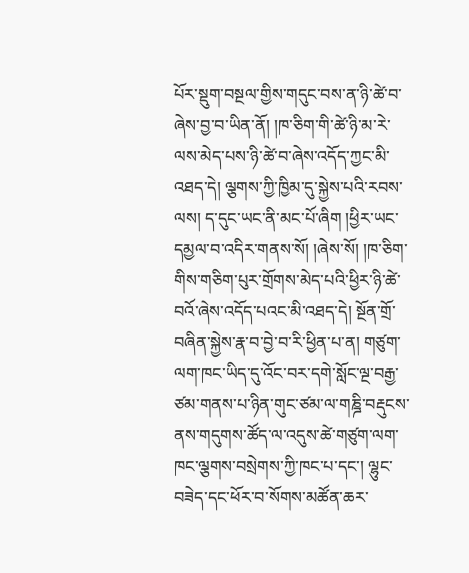པོར་སྡུག་བསྔལ་གྱིས་གདུང་བས་ན་ཉི་ཚེ་བ་ཞེས་བྱ་བ་ཡིན་ནོ། །ཁ་ཅིག་གི་ཚེ་ཉི་མ་རེ་ལས་མེད་པས་ཉི་ཚེ་བ་ཞེས་འདོད་ཀྱང་མི་འཐད་དེ། ལྕགས་ཀྱི་ཁྱིམ་དུ་སྐྱེས་པའི་རབས་ལས། ད་དུང་ཡང་ནི་མང་པོ་ཞིག །ཕྱིར་ཡང་དམྱལ་བ་འདིར་གནས་སོ། །ཞེས་སོ། །ཁ་ཅིག་གིས་གཅིག་པུར་གྲོགས་མེད་པའི་ཕྱིར་ཉི་ཚེ་བའོ་ཞེས་འདོད་པའང་མི་འཐད་དེ། སྔོན་གྲོ་བཞིན་སྐྱེས་རྣ་བ་བྱེ་བ་རི་ཕྱིན་པ་ན། གཙུག་ལག་ཁང་ཡིད་དུ་འོང་བར་དགེ་སློང་ལྔ་བརྒྱ་ཙམ་གནས་པ་ཉིན་གུང་ཙམ་ལ་གཎྜི་བརྡུངས་ནས་གདུགས་ཚོད་ལ་འདུས་ཚེ་གཙུག་ལག་ཁང་ལྕགས་བསྲེགས་ཀྱི་ཁང་པ་དང་། ལྷུང་བཟེད་དང་ཕོར་བ་སོགས་མཚོན་ཆར་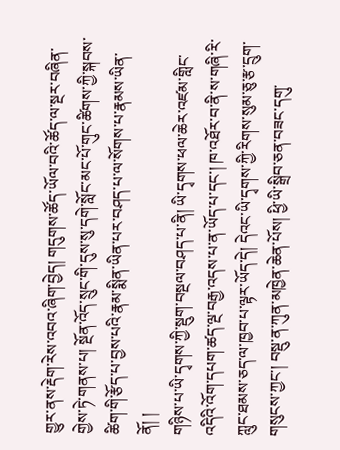གྱུར་ནས་རྡེག་རེས་འབའ་ཞིག་བྱེད། གདུགས་ཚོད་ཡོལ་བའི་ཚོད་ལ་སྔར་བཞིན་གྱེས་ཏེ་གནས་པ། སྔོན་འོད་སྲུང་གི་དུས་སུ་དགེ་སློང་མང་པོ་གུང་ཚིགས་ཀྱི་སྐབས་ཚིག་གི་རྩོད་པ་བྱས་པའི་རྣམ་སྨིན་ཡིན་པར་བཤད་པ་ལ་སོགས་པ་རྣམས་ཡིན་ནོ། །
གཉིས་པ་ཡི་དྭགས་ཀྱི་སྡུག་བསྔལ་བཤད་པ་ནི། ཡི་དྭགས་ཕལ་ཆེར་འཛམ་གླིང་འདིའི་འོག་དཔག་ཚད་ལྔ་བརྒྱ་འདས་པ་ན་ཡོད་པ་དང་། ཁ་འཐོར་བ་ནི་ས་གཞི་རི་ཀླུང་ཐམས་ཅད་ལ་ཁྱབ་པ་ལྟར་ཡོད་དེ། དེའང་ཡི་དྭགས་ཀྱི་རིགས་སུམ་ཅུ་རྩ་དྲུག་གསུངས་ཀྱང་། བསྡུ་ན་ཀུན་མཁྱེན་ཆེན་པོས། ཕྱི་ཡི་སྒྲིབ་ཅན་བཟང་དགུ་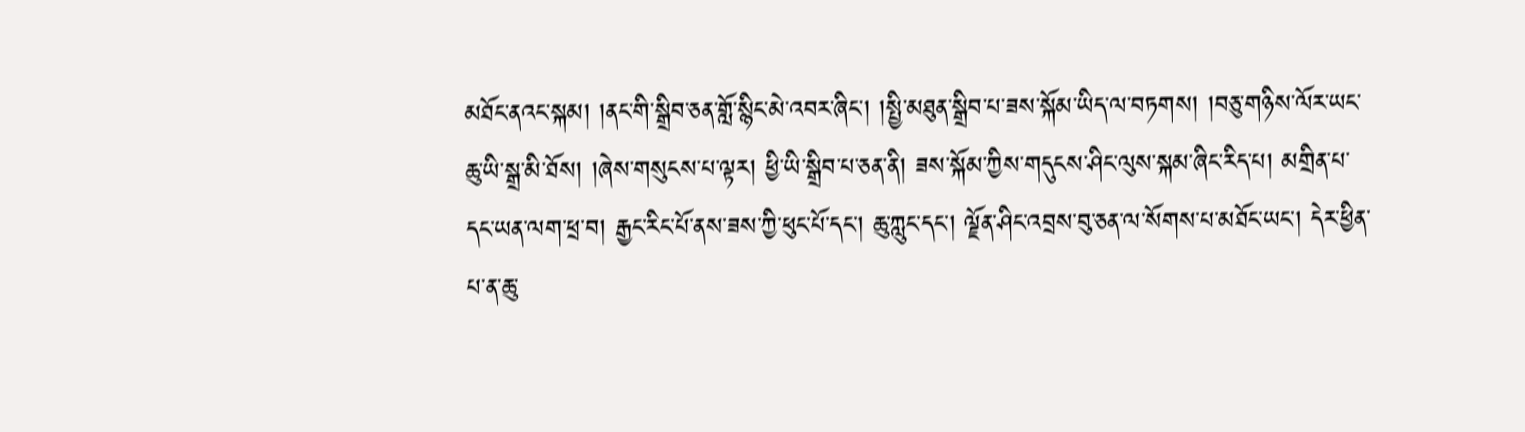མཐོང་ནའང་སྐམ། །ནང་གི་སྒྲིབ་ཅན་གློ་སྙིང་མེ་འབར་ཞིང་། །སྤྱི་མཐུན་སྒྲིབ་པ་ཟས་སྐོམ་ཡིད་ལ་བཏགས། །བཅུ་གཉིས་ལོར་ཡང་ཆུ་ཡི་སྒྲ་མི་ཐོས། །ཞེས་གསུངས་པ་ལྟར། ཕྱི་ཡི་སྒྲིབ་པ་ཅན་ནི། ཟས་སྐོམ་ཀྱིས་གདུངས་ཤིང་ལུས་སྐམ་ཞིང་རིད་པ། མགྲིན་པ་དང་ཡན་ལག་ཕྲ་བ། རྒྱང་རིང་པོ་ནས་ཟས་ཀྱི་ཕུང་པོ་དང་། ཆུ་ཀླུང་དང་། ལྗོན་ཤིང་འབྲས་བུ་ཅན་ལ་སོགས་པ་མཐོང་ཡང་། དེར་ཕྱིན་པ་ན་ཆུ་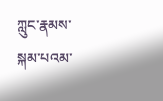ཀླུང་རྣམས་སྐམ་པའམ་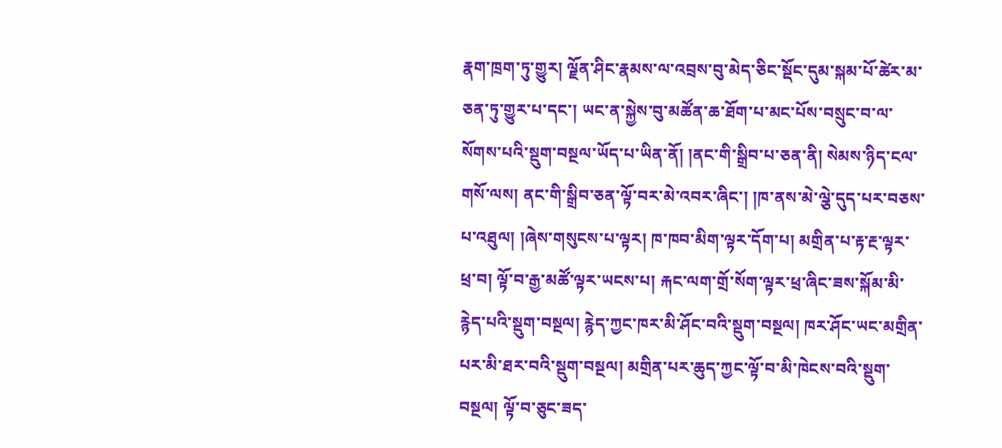རྣག་ཁྲག་ཏུ་གྱུར། ལྗོན་ཤིང་རྣམས་ལ་འབྲས་བུ་མེད་ཅིང་སྡོང་དུམ་སྐམ་པོ་ཚེར་མ་ཅན་ཏུ་གྱུར་པ་དང་། ཡང་ན་སྐྱེས་བུ་མཚོན་ཆ་ཐོག་པ་མང་པོས་བསྲུང་བ་ལ་སོགས་པའི་སྡུག་བསྔལ་ཡོད་པ་ཡིན་ནོ། །ནང་གི་སྒྲིབ་པ་ཅན་ནི། སེམས་ཉིད་ངལ་གསོ་ལས། ནང་གི་སྒྲིབ་ཅན་ལྟོ་བར་མེ་འབར་ཞིང་། །ཁ་ནས་མེ་ལྕེ་དུད་པར་བཅས་པ་འཐུལ། །ཞེས་གསུངས་པ་ལྟར། ཁ་ཁབ་མིག་ལྟར་དོག་པ། མགྲིན་པ་རྟ་རྔ་ལྟར་ཕྲ་བ། ལྟོ་བ་རྒྱ་མཚོ་ལྟར་ཡངས་པ། རྐང་ལག་གྲོ་སོག་ལྟར་ཕྲ་ཞིང་ཟས་སྐོམ་མི་རྙེད་པའི་སྡུག་བསྔལ། རྙེད་ཀྱང་ཁར་མི་ཤོང་བའི་སྡུག་བསྔལ། ཁར་ཤོང་ཡང་མགྲིན་པར་མི་ཐར་བའི་སྡུག་བསྔལ། མགྲིན་པར་ཆུད་ཀྱང་ལྟོ་བ་མི་ཁེངས་བའི་སྡུག་བསྔལ། ལྟོ་བ་ཅུང་ཟད་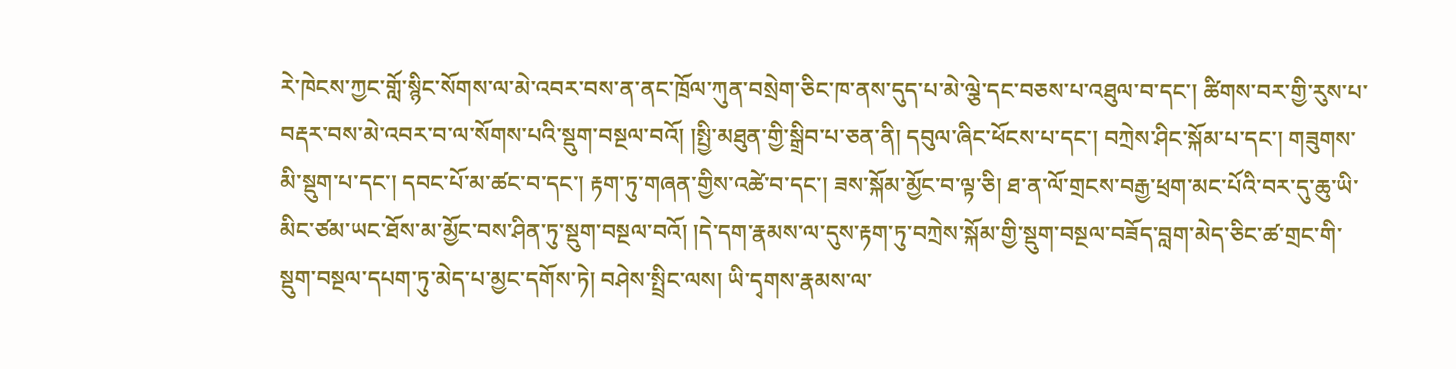རེ་ཁེངས་ཀྱང་གློ་སྙིང་སོགས་ལ་མེ་འབར་བས་ན་ནང་ཁྲོལ་ཀུན་བསྲེག་ཅིང་ཁ་ནས་དུད་པ་མེ་ལྕེ་དང་བཅས་པ་འཐུལ་བ་དང་། ཚིགས་བར་གྱི་རུས་པ་བརྡར་བས་མེ་འབར་བ་ལ་སོགས་པའི་སྡུག་བསྔལ་བའོ། །སྤྱི་མཐུན་གྱི་སྒྲིབ་པ་ཅན་ནི། དབུལ་ཞིང་ཕོངས་པ་དང་། བཀྲེས་ཤིང་སྐོམ་པ་དང་། གཟུགས་མི་སྡུག་པ་དང་། དབང་པོ་མ་ཚང་བ་དང་། རྟག་ཏུ་གཞན་གྱིས་འཚེ་བ་དང་། ཟས་སྐོམ་མྱོང་བ་ལྟ་ཅི། ཐ་ན་ལོ་གྲངས་བརྒྱ་ཕྲག་མང་པོའི་བར་དུ་ཆུ་ཡི་མིང་ཙམ་ཡང་ཐོས་མ་མྱོང་བས་ཤིན་ཏུ་སྡུག་བསྔལ་བའོ། །དེ་དག་རྣམས་ལ་དུས་རྟག་ཏུ་བཀྲེས་སྐོམ་གྱི་སྡུག་བསྔལ་བཟོད་བླག་མེད་ཅིང་ཚ་གྲང་གི་སྡུག་བསྔལ་དཔག་ཏུ་མེད་པ་མྱང་དགོས་ཏེ། བཤེས་སྤྲིང་ལས། ཡི་དྭགས་རྣམས་ལ་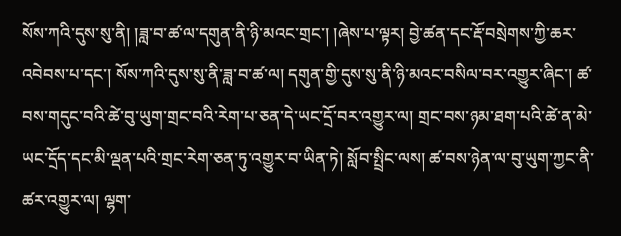སོས་ཀའི་དུས་སུ་ནི། །ཟླ་བ་ཚ་ལ་དགུན་ནི་ཉི་མའང་གྲང་། །ཞེས་པ་ལྟར། བྱེ་ཚན་དང་རྡོ་བསྲེགས་ཀྱི་ཆར་འབེབས་པ་དང་། སོས་ཀའི་དུས་སུ་ནི་ཟླ་བ་ཚ་ལ། དགུན་གྱི་དུས་སུ་ནི་ཉི་མའང་བསིལ་བར་འགྱུར་ཞིང་། ཚ་བས་གདུང་བའི་ཚེ་བུ་ཡུག་གྲང་བའི་རེག་པ་ཅན་དེ་ཡང་དྲོ་བར་འགྱུར་ལ། གྲང་བས་ཉམ་ཐག་པའི་ཚེ་ན་མེ་ཡང་དྲོད་དང་མི་ལྡན་པའི་གྲང་རེག་ཅན་ཏུ་འགྱུར་བ་ཡིན་ཏེ། སློབ་སྤྲིང་ལས། ཚ་བས་ཉེན་ལ་བུ་ཡུག་ཀྱང་ནི་ཚར་འགྱུར་ལ། ལྷག་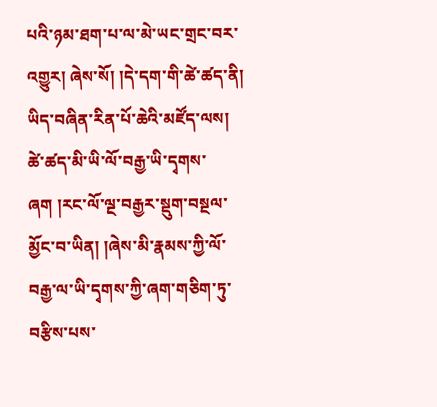པའི་ཉམ་ཐག་པ་ལ་མེ་ཡང་གྲང་བར་འགྱུར། ཞེས་སོ། །དེ་དག་གི་ཚེ་ཚད་ནི། ཡིད་བཞིན་རིན་པོ་ཆེའི་མཛོད་ལས། ཚེ་ཚད་མི་ཡི་ལོ་བརྒྱ་ཡི་དྭགས་ཞག །རང་ལོ་ལྔ་བརྒྱར་སྡུག་བསྔལ་མྱོང་བ་ཡིན། །ཞེས་མི་རྣམས་ཀྱི་ལོ་བརྒྱ་ལ་ཡི་དྭགས་ཀྱི་ཞག་གཅིག་ཏུ་བརྩིས་པས་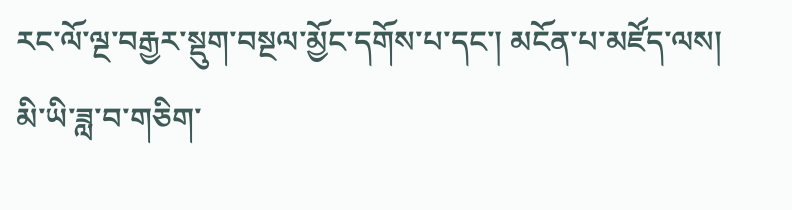རང་ལོ་ལྔ་བརྒྱར་སྡུག་བསྔལ་མྱོང་དགོས་པ་དང་། མངོན་པ་མཛོད་ལས། མི་ཡི་ཟླ་བ་གཅིག་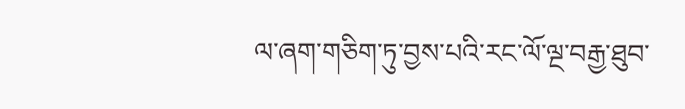ལ་ཞག་གཅིག་ཏུ་བྱས་པའི་རང་ལོ་ལྔ་བརྒྱ་ཐུབ་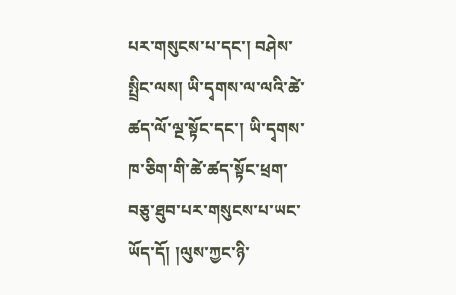པར་གསུངས་པ་དང་། བཤེས་སྤྲིང་ལས། ཡི་དྭགས་ལ་ལའི་ཚེ་ཚད་ལོ་ལྔ་སྟོང་དང་། ཡི་དྭགས་ཁ་ཅིག་གི་ཚེ་ཚད་སྟོང་ཕྲག་བཅུ་ཐུབ་པར་གསུངས་པ་ཡང་ཡོད་དོ། །ལུས་ཀྱང་ཉི་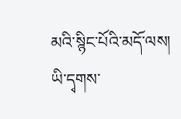མའི་སྙིང་པོའི་མདོ་ལས། ཡི་དྭགས་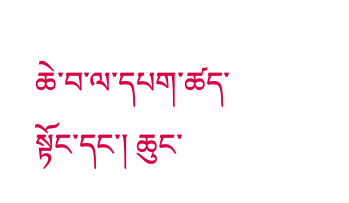ཆེ་བ་ལ་དཔག་ཚད་སྟོང་དང་། ཆུང་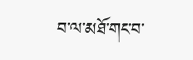བ་ལ་མཐོ་གང་བ་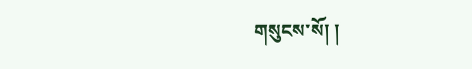གསུངས་སོ། །